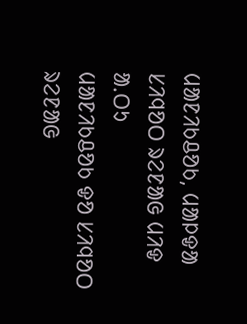ᱢᱟᱱᱤᱠᱪᱚᱠ, ᱢᱟᱞᱫᱟ
ᱥᱤᱧᱚᱛ ᱨᱮᱱᱟᱜ ᱢᱤᱫ ᱟᱹᱛᱩ
ᱢᱟᱱᱤᱠᱪᱚᱠ ᱫᱚ ᱥᱤᱧᱚᱛ ᱨᱮᱱᱟᱜ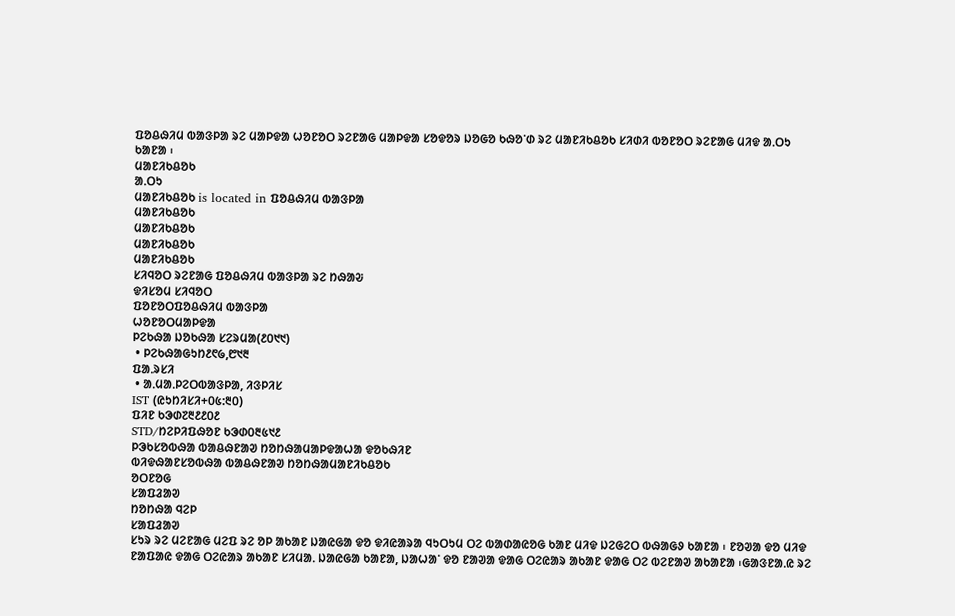ᱯᱚᱪᱷᱤᱢ ᱵᱟᱝᱞᱟ ᱨᱮ ᱢᱟᱞᱫᱟ ᱦᱚᱱᱚᱛ ᱨᱮᱱᱟᱜ ᱢᱟᱞᱫᱟ ᱥᱚᱫᱚᱨ ᱡᱚᱜᱚ ᱠᱷᱚᱸᱰ ᱨᱮ ᱢᱟᱱᱤᱠᱪᱚᱠ ᱥᱤᱰᱤ ᱵᱚᱱᱚᱛ ᱨᱮᱱᱟᱜ ᱢᱤᱫ ᱟᱹᱛᱩ ᱠᱟᱱᱟ ᱾
ᱢᱟᱱᱤᱠᱪᱚᱠ
ᱟᱹᱛᱩ
ᱢᱟᱱᱤᱠᱪᱚᱠ is located in ᱯᱚᱪᱷᱤᱢ ᱵᱟᱝᱞᱟ
ᱢᱟᱱᱤᱠᱪᱚᱠ
ᱢᱟᱱᱤᱠᱪᱚᱠ
ᱢᱟᱱᱤᱠᱪᱚᱠ
ᱢᱟᱱᱤᱠᱪᱚᱠ
ᱥᱤᱧᱚᱛ ᱨᱮᱱᱟᱜ ᱯᱚᱪᱷᱤᱢ ᱵᱟᱝᱞᱟ ᱨᱮ ᱴᱷᱟᱶ
ᱫᱤᱥᱚᱢ ᱥᱤᱧᱚᱛ
ᱯᱚᱱᱚᱛᱯᱚᱪᱷᱤᱢ ᱵᱟᱝᱞᱟ
ᱦᱚᱱᱚᱛᱢᱟᱞᱫᱟ
ᱞᱮᱠᱷᱟ ᱡᱚᱠᱷᱟ ᱥᱮᱨᱢᱟ(᱒᱐᱑᱑)
 • ᱞᱮᱠᱷᱟᱜᱩᱴ᱒᱖᱙,᱘᱑᱓
ᱯᱟᱹᱨᱥᱤ
 • ᱟᱹᱢᱟᱹᱞᱮᱛᱵᱟᱝᱞᱟ, ᱤᱝᱞᱤᱥ
IST (ᱭᱩᱴᱤᱥᱤ+᱐᱕:᱓᱐)
ᱯᱤᱱ ᱠᱳᱰ᱗᱓᱒᱒᱐᱒
STD/ᱴᱮᱞᱤᱯᱷᱚᱱ ᱠᱳᱰ᱐᱓᱕᱑᱒
ᱞᱳᱠᱥᱚᱵᱷᱟ ᱵᱟᱪᱷᱱᱟᱣ ᱴᱚᱴᱷᱟᱢᱟᱞᱫᱟᱦᱟ ᱫᱚᱠᱷᱤᱱ
ᱵᱤᱫᱷᱟᱱᱥᱚᱵᱷᱟ ᱵᱟᱪᱷᱱᱟᱣ ᱴᱚᱴᱷᱟᱢᱟᱱᱤᱠᱪᱚᱠ
ᱚᱛᱱᱚᱜ
ᱥᱟᱯᱲᱟᱣ
ᱴᱚᱴᱷᱟ ᱧᱮᱞ
ᱥᱟᱯᱲᱟᱣ
ᱥᱩᱨ ᱨᱮ ᱢᱮᱱᱟᱜ ᱢᱮᱯ ᱨᱮ ᱚᱞ ᱟᱠᱟᱱ ᱡᱟᱭᱜᱟ ᱫᱚ ᱫᱤᱭᱟᱨᱟ ᱧᱩᱛᱩᱢ ᱛᱮ ᱵᱟᱰᱟᱭᱚᱜ ᱠᱟᱱ ᱢᱤᱫ ᱡᱮᱜᱮᱛ ᱵᱷᱟᱜᱽ ᱠᱟᱱᱟ ᱾ ᱱᱚᱣᱟ ᱫᱚ ᱢᱤᱫ ᱱᱟᱯᱟᱭ ᱫᱟᱜ ᱛᱮᱭᱟᱨ ᱟᱠᱟᱱ ᱥᱤᱢᱟᱹ ᱡᱟᱭᱜᱟ ᱠᱟᱱᱟ, ᱡᱟᱦᱟᱸ ᱫᱚ ᱱᱟᱣᱟ ᱫᱟᱜ ᱛᱮᱭᱟᱨ ᱟᱠᱟᱱ ᱫᱟᱜ ᱛᱮ ᱵᱮᱱᱟᱣ ᱟᱠᱟᱱᱟ ᱾ᱜᱟᱝᱱᱟᱹᱭ ᱨᱮ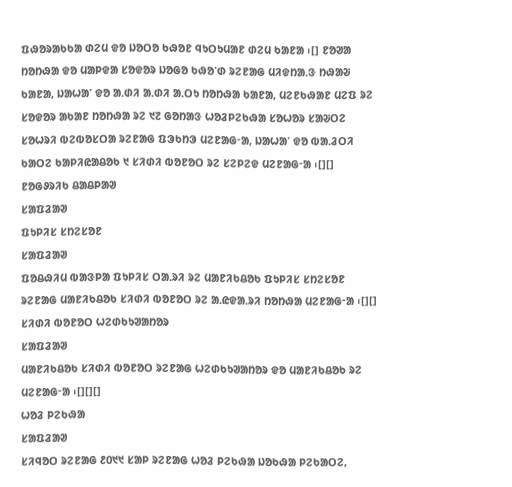ᱯᱷᱚᱨᱟᱠᱠᱟ ᱰᱮᱢ ᱫᱚ ᱡᱚᱛᱚ ᱠᱷᱚᱱ ᱧᱩᱛᱩᱢᱟᱱ ᱰᱮᱢ ᱠᱟᱱᱟ ᱾[] ᱱᱚᱣᱟ ᱴᱚᱴᱷᱟ ᱫᱚ ᱢᱟᱞᱫᱟ ᱥᱚᱫᱚᱨ ᱡᱚᱜᱚ ᱠᱷᱚᱸᱰ ᱨᱮᱱᱟᱜ ᱢᱤᱫᱴᱟᱹᱝ ᱴᱷᱟᱶ ᱠᱟᱱᱟ, ᱡᱟᱦᱟᱸ ᱫᱚ ᱟᱹᱰᱤ ᱟᱹᱰᱤ ᱟᱹᱛᱩ ᱴᱚᱴᱷᱟ ᱠᱟᱱᱟ, ᱢᱮᱱᱠᱷᱟᱱ ᱢᱮᱯ ᱨᱮ ᱥᱚᱫᱚᱨ ᱟᱠᱟᱱ ᱴᱚᱴᱷᱟ ᱨᱮ ᱑᱗ ᱜᱚᱴᱟᱝ ᱦᱚᱲᱞᱮᱠᱷᱟ ᱥᱚᱦᱚᱨ ᱥᱟᱶᱛᱮ ᱥᱚᱦᱨᱤ ᱵᱮᱵᱚᱥᱛᱟ ᱨᱮᱱᱟᱜ ᱯᱳᱠᱴᱳ ᱢᱮᱱᱟᱜᱼᱟ, ᱡᱟᱦᱟᱸ ᱫᱚ ᱵᱟᱹᱲᱛᱤ ᱠᱟᱛᱮ ᱠᱟᱞᱤᱭᱟᱪᱚᱠ ᱑ ᱥᱤᱰᱤ ᱵᱚᱱᱚᱛ ᱨᱮ ᱥᱮᱞᱮᱫ ᱢᱮᱱᱟᱜᱼᱟ ᱾[][]
ᱱᱚᱜᱽᱨᱤᱠ ᱪᱟᱪᱞᱟᱣ
ᱥᱟᱯᱲᱟᱣ
ᱯᱩᱞᱤᱥ ᱥᱴᱮᱥᱚᱱ
ᱥᱟᱯᱲᱟᱣ
ᱯᱚᱪᱷᱤᱢ ᱵᱟᱝᱞᱟ ᱯᱩᱞᱤᱥ ᱛᱟᱹᱨᱤ ᱨᱮ ᱢᱟᱱᱤᱠᱪᱚᱠ ᱯᱩᱞᱤᱥ ᱥᱴᱮᱥᱚᱱ ᱨᱮᱱᱟᱜ ᱢᱟᱱᱤᱠᱪᱚᱠ ᱥᱤᱰᱤ ᱵᱚᱱᱚᱛ ᱨᱮ ᱟᱹᱭᱫᱟᱹᱨᱤ ᱴᱚᱴᱷᱟ ᱢᱮᱱᱟᱜᱼᱟ ᱾[][]
ᱥᱤᱰᱤ ᱵᱚᱱᱚᱛ ᱦᱮᱰᱠᱩᱣᱟᱴᱚᱨ
ᱥᱟᱯᱲᱟᱣ
ᱢᱟᱱᱤᱠᱪᱚᱠ ᱥᱤᱰᱤ ᱵᱚᱱᱚᱛ ᱨᱮᱱᱟᱜ ᱦᱮᱰᱠᱩᱣᱟᱴᱚᱨ ᱫᱚ ᱢᱟᱱᱤᱠᱪᱚᱠ ᱨᱮ ᱢᱮᱱᱟᱜᱼᱟ ᱾[][][]
ᱦᱚᱲ ᱞᱮᱠᱷᱟ
ᱥᱟᱯᱲᱟᱣ
ᱥᱤᱧᱚᱛ ᱨᱮᱱᱟᱜ ᱒᱐᱑᱑ ᱥᱟᱞ ᱨᱮᱱᱟᱜ ᱦᱚᱲ ᱞᱮᱠᱷᱟ ᱡᱚᱠᱷᱟ ᱞᱮᱠᱟᱛᱮ,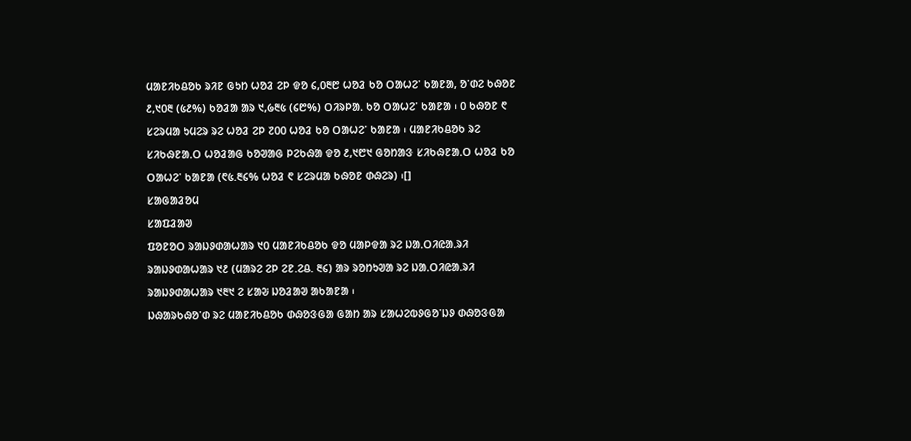ᱢᱟᱱᱤᱠᱪᱚᱠ ᱨᱤᱱ ᱜᱩᱴ ᱦᱚᱲ ᱮᱞ ᱫᱚ ᱔,᱐᱓᱘ ᱦᱚᱲ ᱠᱚ ᱛᱟᱦᱮᱸ ᱠᱟᱱᱟ, ᱚᱸᱰᱮ ᱠᱷᱚᱱ ᱒,᱑᱐᱓ (᱕᱒%) ᱠᱚᱲᱟ ᱟᱨ ᱑,᱙᱓᱕ (᱔᱘%) ᱛᱤᱨᱞᱟᱹ ᱠᱚ ᱛᱟᱦᱮᱸ ᱠᱟᱱᱟ ᱾ ᱐ ᱠᱷᱚᱱ ᱖ ᱥᱮᱨᱢᱟ ᱩᱢᱮᱨ ᱨᱮ ᱦᱚᱲ ᱮᱞ ᱗᱐᱐ ᱦᱚᱲ ᱠᱚ ᱛᱟᱦᱮᱸ ᱠᱟᱱᱟ ᱾ ᱢᱟᱱᱤᱠᱪᱚᱠ ᱨᱮ ᱥᱤᱠᱷᱱᱟᱹᱛ ᱦᱚᱲᱟᱜ ᱠᱚᱣᱟᱜ ᱞᱮᱠᱷᱟ ᱫᱚ ᱒,᱑᱘᱑ ᱜᱚᱴᱟᱝ ᱥᱤᱠᱷᱱᱟᱹᱛ ᱦᱚᱲ ᱠᱚ ᱛᱟᱦᱮᱸ ᱠᱟᱱᱟ (᱖᱕.᱓᱔% ᱦᱚᱲ ᱖ ᱥᱮᱨᱢᱟ ᱠᱷᱚᱱ ᱰᱷᱮᱨ) ᱾[]
ᱥᱟᱜᱟᱲᱚᱢ
ᱥᱟᱯᱲᱟᱣ
ᱯᱚᱱᱚᱛ ᱨᱟᱡᱽᱰᱟᱦᱟᱨ ᱑᱐ ᱢᱟᱱᱤᱠᱪᱚᱠ ᱫᱚ ᱢᱟᱞᱫᱟ ᱨᱮ ᱡᱟᱹᱛᱤᱭᱟᱹᱨᱤ ᱨᱟᱡᱽᱰᱟᱦᱟᱨ ᱑᱒ (ᱢᱟᱨᱮ ᱮᱞ ᱮᱱ.ᱮᱪ. ᱓᱔) ᱟᱨ ᱨᱚᱴᱩᱣᱟ ᱨᱮ ᱡᱟᱹᱛᱤᱭᱟᱹᱨᱤ ᱨᱟᱡᱽᱰᱟᱦᱟᱨ ᱑᱓᱑ ᱮ ᱥᱟᱶ ᱡᱚᱲᱟᱣ ᱟᱠᱟᱱᱟ ᱾
ᱡᱷᱟᱨᱠᱷᱚᱸᱰ ᱨᱮ ᱢᱟᱱᱤᱠᱪᱚᱠ ᱰᱷᱚᱝᱜᱟ ᱜᱟᱴ ᱟᱨ ᱥᱟᱦᱮᱵᱽᱜᱚᱸᱡᱽ ᱰᱷᱚᱝᱜᱟ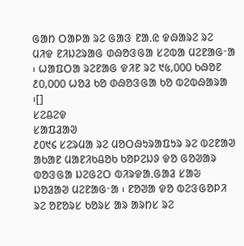ᱜᱟᱴ ᱛᱟᱞᱟ ᱨᱮ ᱜᱟᱝ ᱱᱟᱹᱭ ᱫᱷᱟᱨᱮ ᱨᱮ ᱢᱤᱫ ᱱᱤᱡᱮᱨᱟᱜ ᱰᱷᱚᱝᱜᱟ ᱥᱮᱵᱟ ᱢᱮᱱᱟᱜᱼᱟ ᱾ ᱦᱟᱯᱛᱟ ᱨᱮᱱᱟᱜ ᱫᱤᱱ ᱨᱮ ᱑᱕,᱐᱐᱐ ᱠᱷᱚᱱ ᱒᱐,᱐᱐᱐ ᱦᱚᱲ ᱠᱚ ᱰᱷᱚᱝᱜᱟ ᱠᱚ ᱵᱮᱵᱷᱟᱨᱟ ᱾[]
ᱥᱮᱪᱮᱫ
ᱥᱟᱯᱲᱟᱣ
᱒᱐᱑᱔ ᱥᱮᱨᱢᱟ ᱨᱮ ᱢᱚᱛᱷᱩᱨᱟᱯᱩᱨ ᱨᱮ ᱵᱮᱱᱟᱣ ᱟᱠᱟᱱ ᱢᱟᱱᱤᱠᱪᱚᱠ ᱠᱚᱞᱮᱡᱽ ᱫᱚ ᱜᱚᱣᱟᱨ ᱵᱚᱝᱜᱟ ᱡᱮᱜᱮᱛ ᱵᱤᱨᱫᱟᱹᱜᱟᱲ ᱥᱟᱶ ᱡᱚᱲᱟᱣ ᱢᱮᱱᱟᱜᱼᱟ ᱾ ᱱᱚᱣᱟ ᱫᱚ ᱵᱮᱝᱜᱚᱞᱤ ᱨᱮ ᱚᱱᱚᱨᱥ ᱠᱚᱨᱥ ᱟᱨ ᱟᱨᱴᱥ ᱨᱮ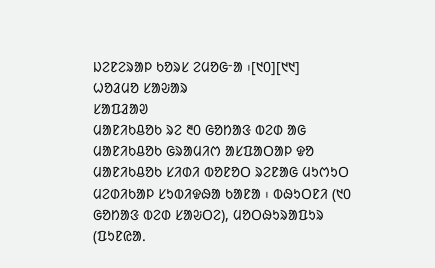ᱡᱮᱱᱮᱨᱟᱞ ᱠᱚᱨᱥ ᱮᱢᱚᱜᱼᱟ ᱾[᱑᱐][᱑᱑]
ᱦᱚᱲᱢᱚ ᱥᱟᱶᱟᱨ
ᱥᱟᱯᱲᱟᱣ
ᱢᱟᱱᱤᱠᱪᱚᱠ ᱨᱮ ᱓᱐ ᱜᱚᱴᱟᱝ ᱵᱮᱰ ᱟᱜ ᱢᱟᱱᱤᱠᱪᱚᱠ ᱜᱨᱟᱢᱤᱬ ᱟᱥᱯᱟᱛᱟᱞ ᱫᱚ ᱢᱟᱱᱤᱠᱪᱚᱠ ᱥᱤᱰᱤ ᱵᱚᱱᱚᱛ ᱨᱮᱱᱟᱜ ᱢᱩᱬᱩᱛ ᱢᱮᱰᱤᱠᱟᱞ ᱥᱩᱵᱤᱫᱷᱟ ᱠᱟᱱᱟ ᱾ ᱵᱷᱩᱛᱱᱤ (᱑᱐ ᱜᱚᱴᱟᱝ ᱵᱮᱰ ᱥᱟᱶᱛᱮ), ᱢᱚᱛᱷᱩᱨᱟᱯᱩᱨ (ᱯᱩᱱᱭᱟᱹ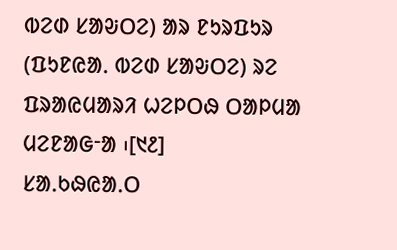ᱵᱮᱰ ᱥᱟᱶᱛᱮ) ᱟᱨ ᱱᱩᱨᱯᱩᱨ (ᱯᱩᱱᱭᱟᱹ ᱵᱮᱰ ᱥᱟᱶᱛᱮ) ᱨᱮ ᱯᱨᱟᱭᱢᱟᱨᱤ ᱦᱮᱞᱛᱷ ᱛᱟᱞᱢᱟ ᱢᱮᱱᱟᱜᱼᱟ ᱾[᱑᱒]
ᱥᱟᱹᱠᱷᱭᱟᱹᱛ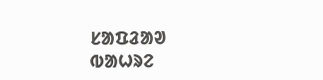ᱥᱟᱯᱲᱟᱣ
ᱵᱟᱦᱨᱮ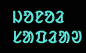ᱡᱚᱱᱚᱲ
ᱥᱟᱯᱲᱟᱣ